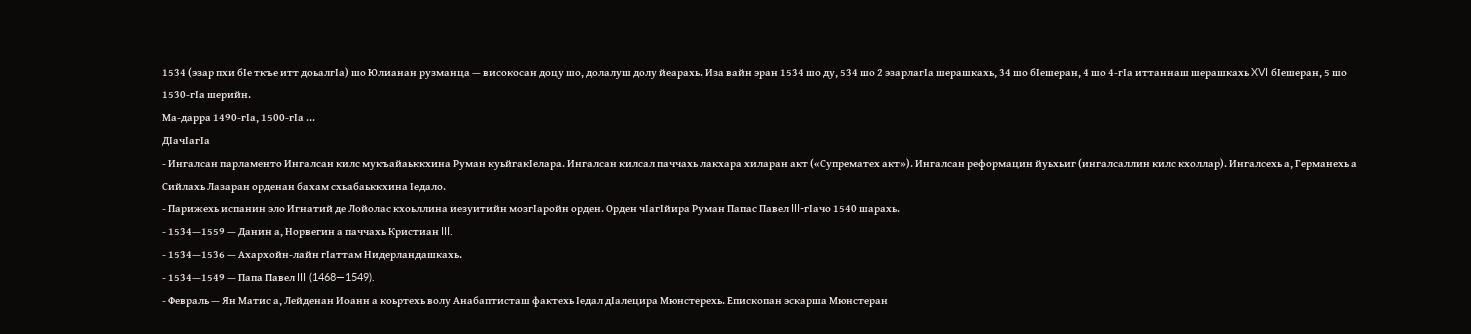1534 (эзар пхи бӀе ткъе итт доьалгӀа) шо Юлианан рузманца — високосан доцу шо, долалуш долу йеарахь. Иза вайн эран 1534 шо ду, 534 шо 2 эзарлагӀа шерашкахь, 34 шо бӀешеран, 4 шо 4-гӀа иттаннаш шерашкахь XVI бӀешеран, 5 шо 1530-гӀа шерийн.
Ма-дарра 1490‑гӀа, 1500‑гӀа ...
ДӀачӀагӀа
- Ингалсан парламенто Ингалсан килс мукъайаьккхина Руман куьйгакӀелара. Ингалсан килсал паччахь лакхара хиларан акт («Супрематех акт»). Ингалсан реформацин йуьхьиг (ингалсаллин килс кхоллар). Ингалсехь а, Германехь а Сийлахь Лазаран орденан бахам схьабаьккхина Ӏедало.
- Парижехь испанин эло Игнатий де Лойолас кхоьллина иезуитийн мозгӀаройн орден. Орден чӀагӀйира Руман Папас Павел III-гӀачо 1540 шарахь.
- 1534—1559 — Данин а, Норвегин а паччахь Кристиан III.
- 1534—1536 — Ахархойн-лайн гӀаттам Нидерландашкахь.
- 1534—1549 — Папа Павел III (1468—1549).
- Февраль — Ян Матис а, Лейденан Иоанн а коьртехь волу Анабаптисташ фактехь Ӏедал дӀалецира Мюнстерехь. Епископан эскарша Мюнстеран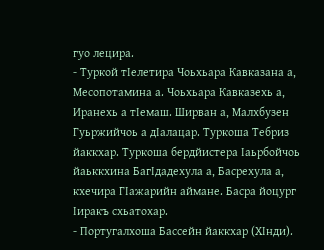гуо лецира.
- Туркой тӀелетира Чоьхьара Кавказана а, Месопотамина а. Чоьхьара Кавказехь а, Иранехь а тӀемаш. Ширван а, Малхбузен Гуьржийчоь а дӀалацар. Туркоша Тебриз йаккхар. Туркоша бердйистера Ӏаьрбойчоь йаьккхина БагӀдадехула а, Басрехула а, кхечира ГӀажарийн аймане. Басра йоцург Ӏиракъ схьатохар.
- Португалхоша Бассейн йаккхар (ХӀнди).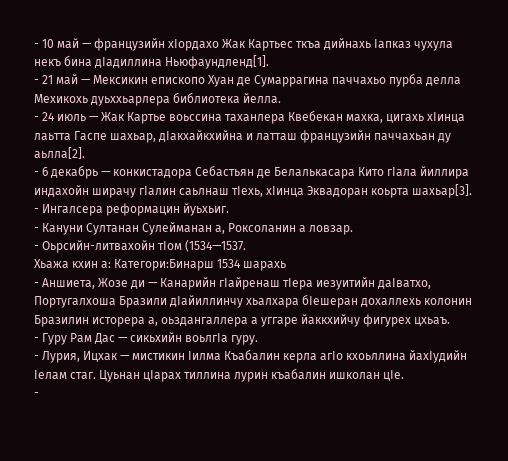- 10 май — французийн хӀордахо Жак Картьес ткъа дийнахь Ӏапказ чухула некъ бина дӀадиллина Ньюфаундленд[1].
- 21 май — Мексикин епископо Хуан де Сумаррагина паччахьо пурба делла Мехикохь дуьххьарлера библиотека йелла.
- 24 июль — Жак Картье воьссина таханлера Квебекан махка, цигахь хӀинца лаьтта Гаспе шахьар, дӀакхайкхийна и латташ французийн паччахьан ду аьлла[2].
- 6 декабрь — конкистадора Себастьян де Белалькасара Кито гӀала йиллира индахойн ширачу гӀалин саьлнаш тӀехь, хӀинца Эквадоран коьрта шахьар[3].
- Ингалсера реформацин йуьхьиг.
- Кануни Султанан Сулейманан а, Роксоланин а ловзар.
- Оьрсийн-литвахойн тӀом (1534—1537.
Хьажа кхин а: Категори:Бинарш 1534 шарахь
- Аншиета, Жозе ди — Канарийн гӀайренаш тӀера иезуитийн даӀватхо, Португалхоша Бразили дӀайиллинчу хьалхара бӀешеран дохаллехь колонин Бразилин исторера а, оьздангаллера а уггаре йаккхийчу фигурех цхьаъ.
- Гуру Рам Дас — сикьхийн воьлгӀа гуру.
- Лурия, Ицхак — мистикин Ӏилма Къабалин керла агӀо кхоьллина йахӀудийн Ӏелам стаг. Цуьнан цӀарах тиллина лурин къабалин ишколан цӀе.
-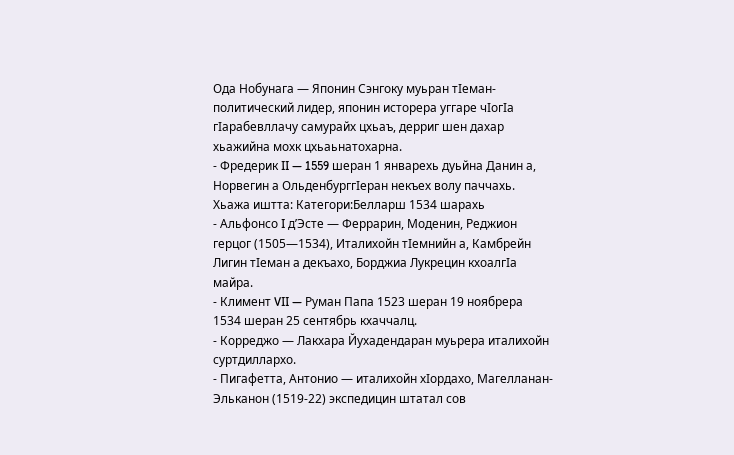Ода Нобунага — Японин Сэнгоку муьран тӀеман-политический лидер, японин исторера уггаре чӀогӀа гӀарабевллачу самурайх цхьаъ, дерриг шен дахар хьажийна мохк цхьаьнатохарна.
- Фредерик II — 1559 шеран 1 январехь дуьйна Данин а, Норвегин а ОльденбурггӀеран некъех волу паччахь.
Хьажа иштта: Категори:Белларш 1534 шарахь
- Альфонсо I д’Эсте — Феррарин, Моденин, Реджион герцог (1505—1534), Италихойн тӀемнийн а, Камбрейн Лигин тӀеман а декъахо, Борджиа Лукрецин кхоалгӀа майра.
- Климент VII — Руман Папа 1523 шеран 19 ноябрера 1534 шеран 25 сентябрь кхаччалц.
- Корреджо — Лакхара Йухадендаран муьрера италихойн суртдиллархо.
- Пигафетта, Антонио — италихойн хӀордахо, Магелланан-Эльканон (1519-22) экспедицин штатал сов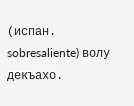(испан. sobresaliente) волу декъахо.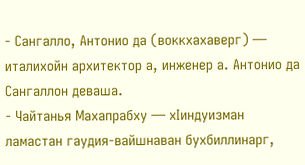- Сангалло, Антонио да (воккхахаверг) — италихойн архитектор а, инженер а. Антонио да Сангаллон деваша.
- Чайтанья Махапрабху — хӀиндуизман ламастан гаудия-вайшнаван бухбиллинарг,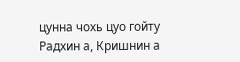цунна чохь цуо гойту Радхин а, Кришнин а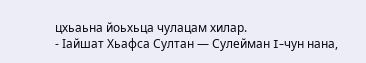цхьаьна йоьхьца чулацам хилар.
- Ӏайшат Хьафса Султан — Сулейман I-чун нана,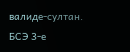валиде-султан.
БСЭ 3-е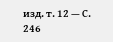изд. т. 12 — С. 246